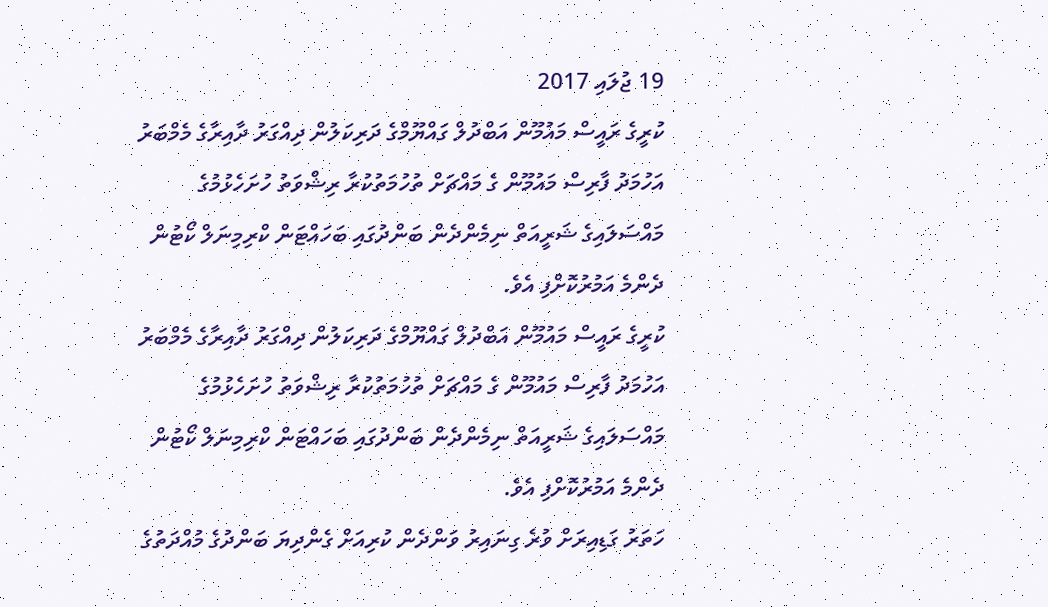19 ޖުލައި 2017
ކުރީގެ ރައީސް މައުމޫން އަބްދުލް ގައްޔޫމްގެ ދަރިކަލުން ދިއްގަރު ދާއިރާގެ މެމްބަރު އަހުމަދު ފާރިސް މައުމޫން ގެ މައްޗަށް ތުހުމަތުކުރާ ރިޝްވަތު ހުށަހެޅުމުގެ މައްސަލައިގެ ޝަރީއަތް ނިމެންދެން ބަންދުގައި ބަހައްޓަން ކްރިމިނަލް ކޯޓުން ދެންމެ އަމުރުކޮށްފި އެވެ.
ކުރީގެ ރައީސް މައުމޫން އަބްދުލް ގައްޔޫމްގެ ދަރިކަލުން ދިއްގަރު ދާއިރާގެ މެމްބަރު އަހުމަދު ފާރިސް މައުމޫން ގެ މައްޗަށް ތުހުމަތުކުރާ ރިޝްވަތު ހުށަހެޅުމުގެ މައްސަލައިގެ ޝަރީއަތް ނިމެންދެން ބަންދުގައި ބަހައްޓަން ކްރިމިނަލް ކޯޓުން ދެންމެ އަމުރުކޮށްފި އެވެ.
ހަތަރު ގަޑިއިރަށް ވުރެ ގިނައިރު ވަންދެން ކުރިއަށް ގެންދިޔަ ބަންދުގެ މުއްދަތުގެ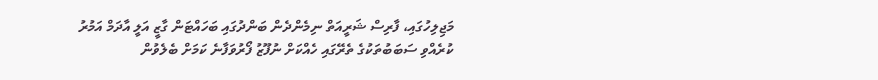މަޖިލިހުގައި، ފާރިސް ޝަރީއަތް ނިމެންދެން ބަންދުގައި ބަހައްޓަން ގާޒީ އަލީ އާދަމް އަމުރު ކުރެއްވި ސަބަބުތަކުގެ ތެރޭގައި ހެއްކަށް ނުފޫޒު ފޯރުވަފާނެ ކަމަށް ބެލެވުން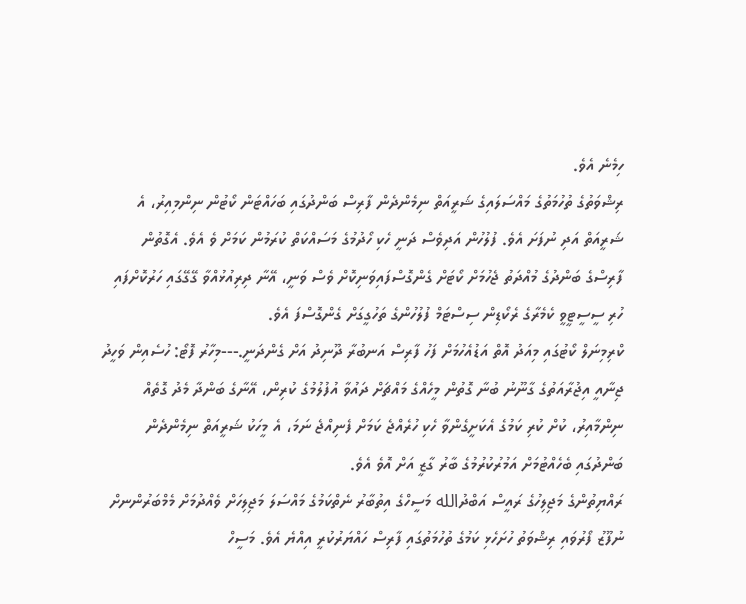ހިމެނެ އެވެ.
ރިޝްވަތުގެ ތުހުމަތުގެ މައްސަލައިގެ ޝަރީއަތް ނިމެންދެން ފާރިސް ބަންދުގައި ބަހައްޓަން ކޯޓުން ނިންމިއިރު، އެ ޝަރީއަތް އަދި ނުފަށަ އެވެ. ފުލުހުން އަދިވެސް ދަނީ ހެކި ހޯދުމުގެ މަސައްކަތް ކުރަމުން ކަމަށް ވެ އެވެ. އެގޮތުން ފާރިސްގެ ބަންދުގެ މުއްދަތު ޖެހުމަށް ކޯޓަށް ގެންގޮސްފައިވަނިކޮށް ވެސް ވަނީ، އޭނާ ދިރިއުޅުއްވާ ގޭގޭގައި ހަރުކޮށްފައި ހުރި ސީސީޓީވީ ކެމެރާގެ ރެކޯޑިން ސިސްޓަމް ފުލުހުންގެ ތަހުގީގަށް ގެންގޮސްފަ އެވެ.
ކްރިމިނަލް ކޯޓުގައި މިއަދު އޮތް އަޑުއެހުމަށް ފަހު ފާރިސް އަނބުރާ ދޫނިދު އަށް ގެންދަނީ.---މިހާރު ފޮޓޯ: ހުސެއިން ވަހީދު
ޖިނާއީ އިޖުރާއަތުގެ ގާނޫނު ބުނާ ގޮތުން މީހެއްގެ މައްޗަށް ދައުވާ އުފުލުމުގެ ކުރިން، އޭނާގެ ބަންދާ މެދު ގޮތެއް ނިންމާއިރު، ކުށް ކުރި ކަމުގެ އެކަށީގެންވާ ހެކި ހުރެއްޖެ ކަމަށް ފެނިއްޖެ ނަމަ، އެ މީހަކު ޝަރީއަތް ނިމެންދެން ބަންދުގައި ބެހެއްޓުމަށް އަމުރުކުރުމުގެ ބާރު ގާޒީ އަށް އޮވެ އެވެ.
ރައްޔިތުންގެ މަޖިލިހުގެ ރައީސް އަބްދުالله މަސީހްގެ އިތުބާރު ނެތްކަމުގެ މައްސަލަ މަޖިލިހަށް ވެއްދުމަށް މެމްބަރުންނށް ނުފޫޒު ފޯރުވައި ރިޝްވަތު ހުށަހެޅި ކަމުގެ ތުހުމަތުގައި ފާރިސް ހައްޔަރުކުރީ އިއްޔެ އެވެ. މަސީހް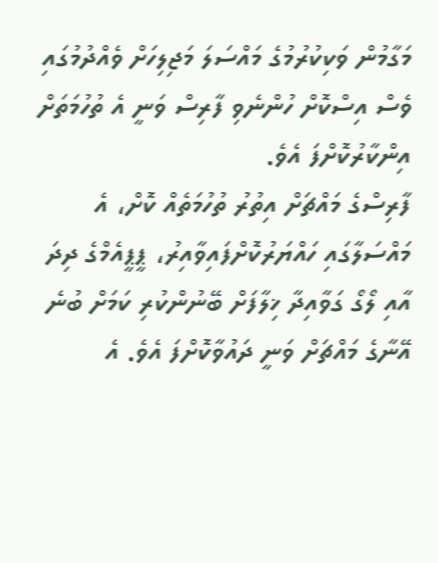މަގާމުން ވަކިކުރުމުގެ މައްސަލަ މަޖިލިހަށް ވެއްދުމުގައި ވެސް އިސްކޮށް ހުންނެވި ފާރިސް ވަނީ އެ ތުހުމަތަށް އިންކާރުކޮށްފަ އެވެ.
ފާރިސްގެ މައްޗަށް އިތުރު ތުހުމަތެއް ކޮށް، އެ މައްސަލާގައި ހައްޔަރުކޮށްފައިވާއިރު، ޕީޕީއެމްގެ ދިދަ އާއި ލޯގޯ ގަވާއިދާ ޚިލާފަށް ބޭނުންކުރި ކަމަށް ބުނެ އޭނާގެ މައްޗަށް ވަނީ ދައުވާކޮށްފަ އެވެ. އެ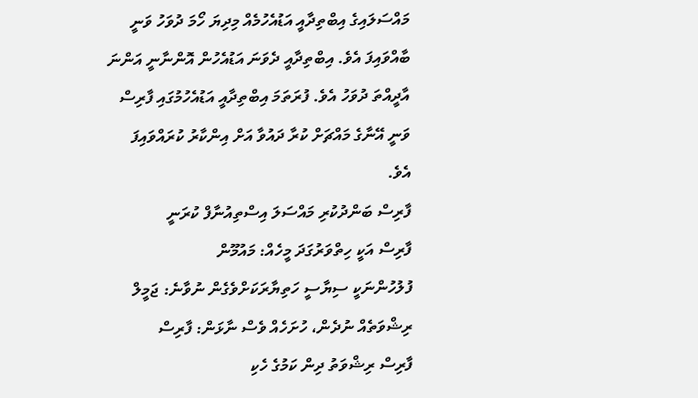މައްސަލައިގެ އިބްތިދާއީ އަޑުއެހުމެއް މިދިޔަ ހޯމަ ދުވަހު ވަނީ ބާއްވައިފަ އެވެ. އިބްތިދާއީ ދެވަނަ އަޑުއެހުން އޮންނާނީ އަންނަ އާދީއްތަ ދުވަހު އެވެ. ފުރަތަމަ އިބްތިދާއީ އަޑުއެހުމުގައި ފާރިސް ވަނީ އޭނާގެ މައްޗަށް ކުރާ ދައުވާ އަށް އިންކާރު ކުރައްވައިފަ އެވެ.
ފާރިސް ބަންދުކުރި މައްސަލަ އިސްތިއުނާފް ކުރަނީ
ފާރިސް އަކީ ހިތްވަރުގަދަ މީހެއް: މައުމޫން
ފުލުހުންނަކީ ސިޔާސީ ހަތިޔާރަކަށްވެގެން ނުވާނެ: ޖަމީލް
ރިޝްވަތެއް ނުދެން، ހުށަހެއް ވެސް ނާޅަން: ފާރިސް
ފާރިސް ރިޝްވަތު ދިން ކަމުގެ ހެކި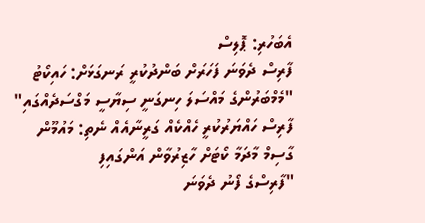އެބަހުރި: ޕޮލިސް
ފާރިސް ދެވަނަ ފަހަރަށް ބަންދުކުރީ ރަނގަޅަށް: ހައިކޯޓު
"މެމްބަރުންގެ މައްސަލަ ހިނގަނީ ސިޔާސީ މަގްސަދެއްގައި"
ފާރިސް ހައްޔަރުކުރީ ހެއްކެއް ގަރީނާއެއް ނެތި: މައުމޫން
ގާސިމް މާދަމާ ކޯޓަށް ހާޒިރުވާން އަންގައިފި
"ފާރިސްގެ ފޯނު ދެވަނަ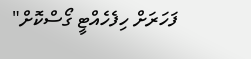ފަހަރަށް ހިފެހެއްޓީ ގޯސްކޮށް"